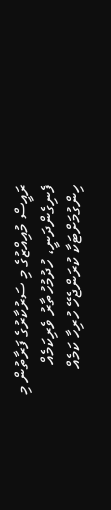ރައީސް މުއިއްޒުގެ މި ސަރުކާރުގެ ފަރާތުން މި ފެނިގެންދަނީ، ހުދުމުހުތާރު ވެރިކަމެއް ހިންގުމަށްޓަކާ ކުރަންޖެހޭ ހުރިހާ ކަމެއް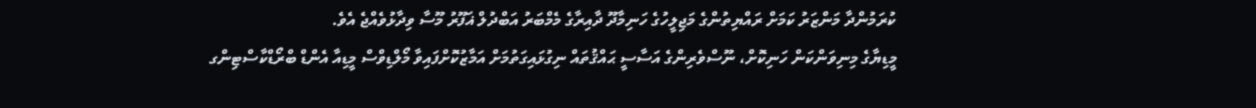ކުރަމުންދާ މަންޒަރު ކަމަށް ރައްޔިތުންގެ މަޖިލީހުގެ ހަނިމާދޫ ދާއިރާގެ މެމްބަރު އަބްދުލް ޣަފޫރު މޫސާ ވިދާޅުވެއްޖެ އެވެ.
މީޑިޔާގެ މިނިވަންކަން ހަނިކޮށް، ނޫސްވެރިންގެ އަސާސީ ޙައްޤުތައް ނިގުޅައިގަތުމަށް އަމާޒުކޮށްފައިވާ މޯލްޑިވްސް މީޑިއާ އެންޑް ބްރޯޑްކާސްޓިންގ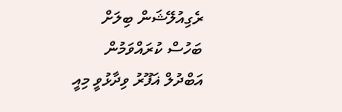ރެގިއުލޭޝަން ބިލަށް ބަހުސް ކުރައްވަމުން އަބްދުލް ޣަފޫރު ވިދާޅުވީ މިއީ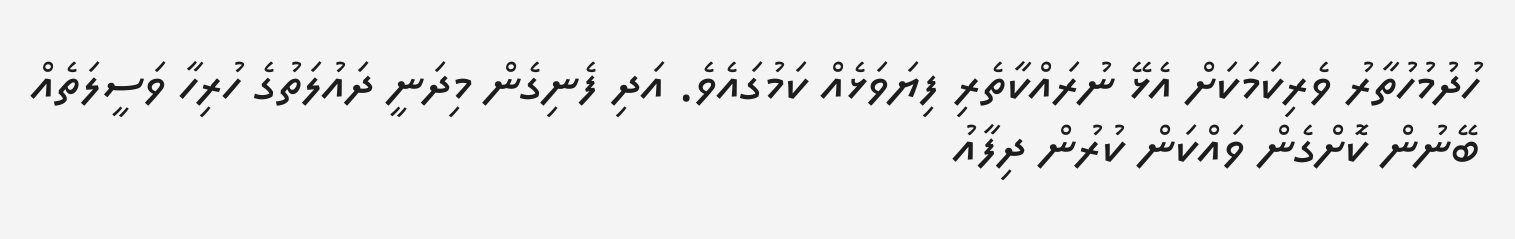ހުދުމުހުތާރު ވެރިކަމަކަށް އެޅޭ ނުރައްކާތެރި ފިޔަވަޅެއް ކަމުގައެވެ. އަދި ފެނިގެން މިދަނީ ދައުލަތުގެ ހުރިހާ ވަސީލަތެއް ބޭނުން ކޮށްގެން ވައްކަން ކުރުން ދިފާއު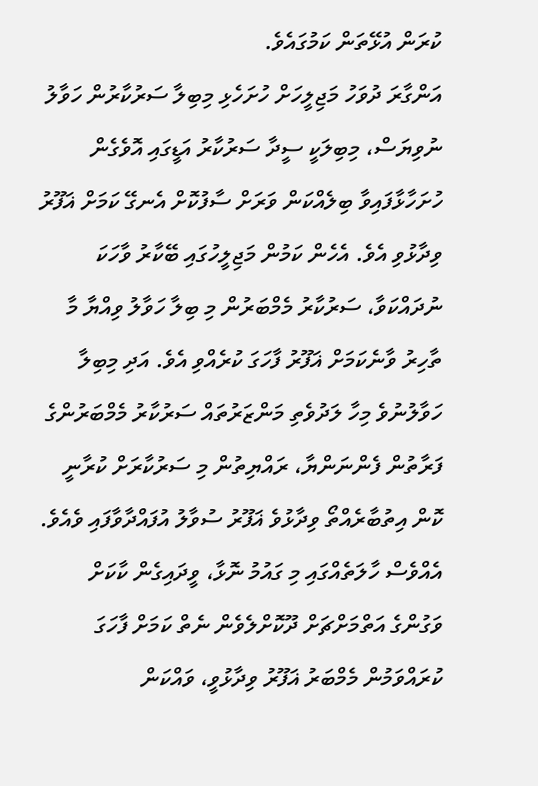ކުރަން އުޅޭތަން ކަމުގައެވެ.
އަންގާރަ ދުވަހު މަޖިލީހަށް ހުށަހެޅި މިބިލާ ސަރުކާރުން ހަވާލު ނުވިޔަސް، މިބިލަކީ ސީދާ ސަރުކާރު އަޑީގައި އޮވެގެން ހުށަހާޅާފައިވާ ބިލެއްކަން ވަރަށް ސާފުކޮށް އެނގޭ ކަމަށް ޣަފޫރު ވިދާޅުވި އެވެ. އެހެން ކަމުން މަޖިލީހުގައި ބޭކާރު ވާހަކަ ނުދައްކަވާ، ސަރުކާރު މެމްބަރުން މި ބިލާ ހަވާލު ވިއްޔާ މާ ތާހިރު ވާނެކަމަށް ޣަފޫރު ފާހަގަ ކުރެއްވި އެވެ. އަދި މިބިލާ ހަވާލުނުވެ މިހާ ލަދުވެތި މަންޒަރުތައް ސަރުކާރު މެމްބަރުންގެ ފަރާތުން ފެންނަންޔާ، ރައްޔިތުން މި ސަރުކާރަށް ކުރާނީ ކޮން އިތުބާރެއްތޯ ވިދާޅުވެ ޣަފޫރު ސުވާލު އުފައްދާވާފައި ވެއެވެ.
އެއްވެސް ހާލަތެއްގައި މި ގައުމު ނޮޅާ، ވީދައިގެން ކާކަށް ވަގުންގެ އަތްމަށްޗަށް ދޫކޮށްލެވެން ނެތް ކަމަށް ފާހަގަ ކުރައްވަމުން މެމްބަރު ޣަފޫރު ވިދާޅުވީ، ވައްކަން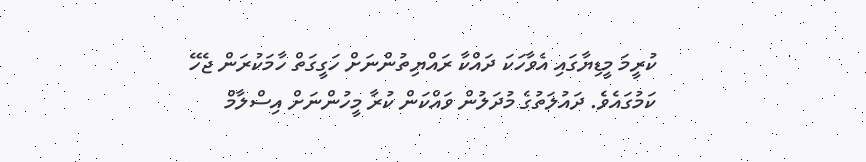ކުރީމަ މީޑިޔާގައި އެވާހަކަ ދައްކާ ރައްޔިތުންނަށް ހަގީގަތް ހާމަކުރަން ޖެހޭ ކަމުގައެވެ. ދައުލަތުގެ މުދަލުން ވައްކަން ކުރާ މީހުންނަށް އިސްލާމް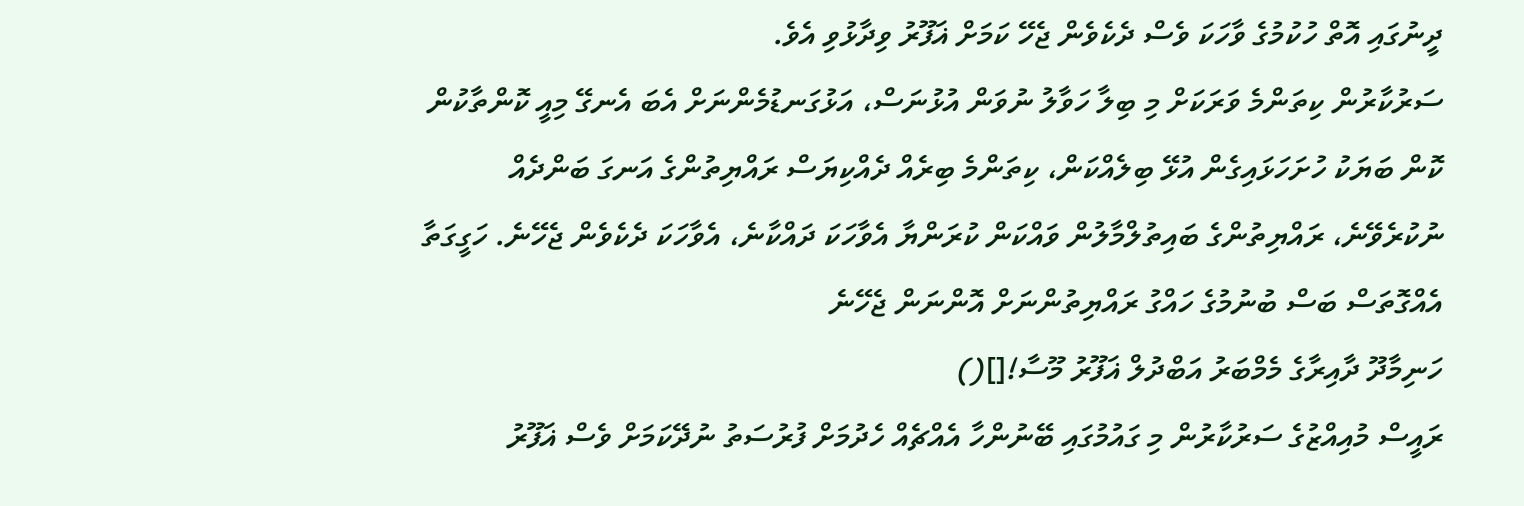ދީނުގައި އޮތް ހުކުމުގެ ވާހަކަ ވެސް ދެކެވެން ޖެހޭ ކަމަށް ޣަފޫރު ވިދާޅުވި އެވެ.
ސަރުކާރުން ކިތަންމެ ވަރަކަށް މި ބިލާ ހަވާލު ނުވަން އުޅުނަސް، އަޅުގަނޑުމެންނަށް އެބަ އެނގޭ މިއީ ކޮންތާކުން ކޮން ބަޔަކު ހުށަހަޅައިގެން އުޅޭ ބިލެއްކަން، ކިތަންމެ ބިރެއް ދެއްކިޔަސް ރައްޔިތުންގެ އަނގަ ބަންދެއް ނުކުރެވޭނެ، ރައްޔިތުންގެ ބައިތުލްމާލުން ވައްކަން ކުރަންޔާ އެވާހަކަ ދައްކާނެ، އެވާހަކަ ދެކެވެން ޖެހޭނެ. ހަގީގަތާ އެއްގޮތަސް ބަސް ބުނުމުގެ ހައްގު ރައްޔިތުންނަށް އޮންނަން ޖެހޭނެ
ހަނިމާދޫ ދާއިރާގެ މެމްބަރު އަބްދުލް ޣަފޫރު މޫސާ![]()
ރައީސް މުއިއްޒުގެ ސަރުކާރުން މި ގައުމުގައި ބޭނުންހާ އެއްޗެއް ހެދުމަށް ފުރުސަތު ނުދޭކަމަށް ވެސް ޣަފޫރު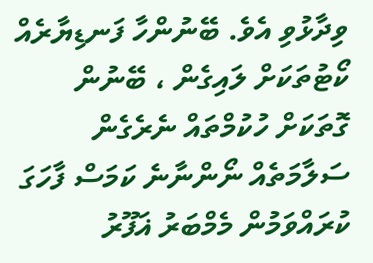ވިދާޅުވި އެވެ. ބޭނުންހާ ފަނޑިޔާރެއް ކޯޓުތަކަށް ލައިގެން ، ބޭނުން ގޮތަކަށް ހުކުމްތައް ނެރެގެން ސަލާމަތެއް ނޯންނާނެ ކަމަސް ފާހަގަ ކުރައްވަމުން މެމްބަރު ޣަފޫރު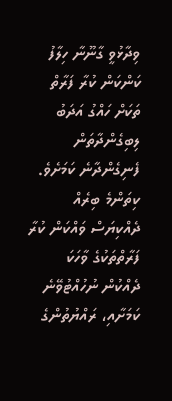ވިދާޅުވީ ގާނޫނާ ހިލާފު ކަންކަން ކުރާ ފަރާތް ތަކަށް ހައްގު އަދަބު ލިބިގެންދާތަން ފެނިގެންދާނެ ކަމަށެވެ.
ކިތަންމެ ބިރެއް ދެއްކިޔަސް ވައްކަން ކުރާ ފަރާތްތަކުގެ ވާހަކަ ދެއްކުން ނުހުއްޓުވޭނެ ކަމަށާއި، ރައްޔުތުންގެ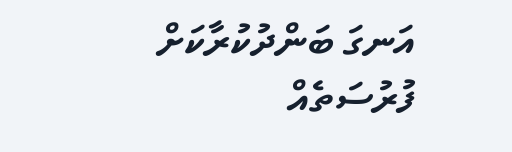އަނގަ ބަންދުކުރާކަށް ފުރުސަތެއް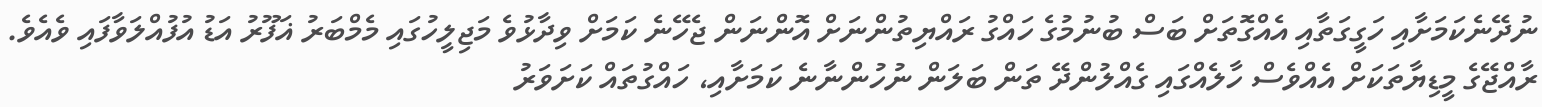ނުދޭނެކަމަށާއި ހަގީގަތާއި އެއްގޮތަށް ބަސް ބުނުމުގެ ހައްގު ރައްޔިތުންނަށް އޮންނަން ޖެހޭނެ ކަމަށް ވިދާޅުވެ މަޖިލީހުގައި މެމްބަރު ޣަފޫރު އަޑު އުފުއްލަވާފައި ވެއެވެ.
ރާއްޖޭގެ މީޑިޔާތަކަށް އެއްވެސް ހާލެއްގައި ގެއްލުންދޭ ތަން ބަލަން ނުހުންނާނެ ކަމަށާއި، ހައްގުތައް ކަށަވަރު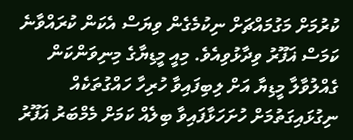ކުރުމަށް މަގުމައްޗަށް ނިކުމެގެން ވިޔަސް އެކަން ކުރައްވާނެ ކަމަސް ޣަފޫރު ވިދާޅުވިއެވެ. މިއީ މީޑިޔާގެ މިނިވަންކަން ގެއްލުވާލާ މީޑިޔާ އަށް ލިބިފައިވާ ހުރިހާ ހައްގުތަކެއް ނިގުޅައިގަތުމަށް ހުށަހަޅާފައިވާ ބިލެއް ކަމަށް މެމްބަރު ޣަފޫރު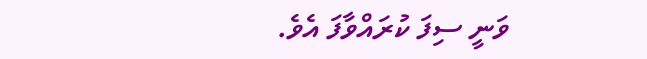ވަނީ ސިފަ ކުރައްވާފަ އެވެ.